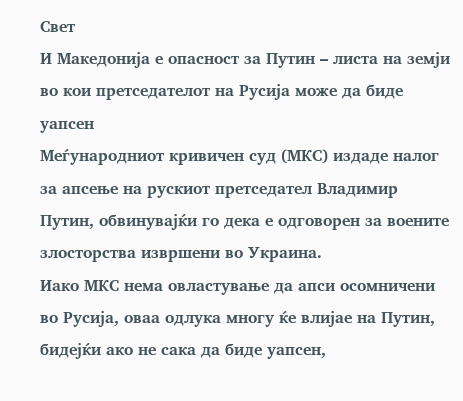Свет
И Македонија е опасност за Путин – листа на земји во кои претседателот на Русија може да биде уапсен
Меѓународниот кривичен суд (МКС) издаде налог за апсење на рускиот претседател Владимир Путин, обвинувајќи го дека е одговорен за воените злосторства извршени во Украина.
Иако МКС нема овластување да апси осомничени во Русија, оваа одлука многу ќе влијае на Путин, бидејќи ако не сака да биде уапсен,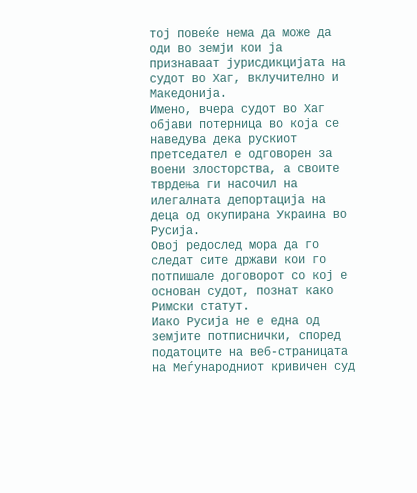тој повеќе нема да може да оди во земји кои ја признаваат јурисдикцијата на судот во Хаг, вклучително и Македонија.
Имено, вчера судот во Хаг објави потерница во која се наведува дека рускиот претседател е одговорен за воени злосторства, а своите тврдења ги насочил на илегалната депортација на деца од окупирана Украина во Русија.
Овој редослед мора да го следат сите држави кои го потпишале договорот со кој е основан судот, познат како Римски статут.
Иако Русија не е една од земјите потписнички, според податоците на веб-страницата на Меѓународниот кривичен суд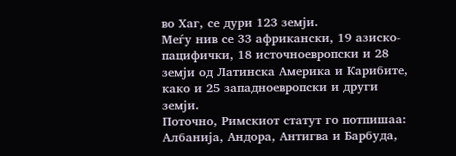во Хаг, се дури 123 земји.
Меѓу нив се 33 африкански, 19 азиско-пацифички, 18 источноевропски и 28 земји од Латинска Америка и Карибите, како и 25 западноевропски и други земји.
Поточно, Римскиот статут го потпишаа: Албанија, Андора, Антигва и Барбуда,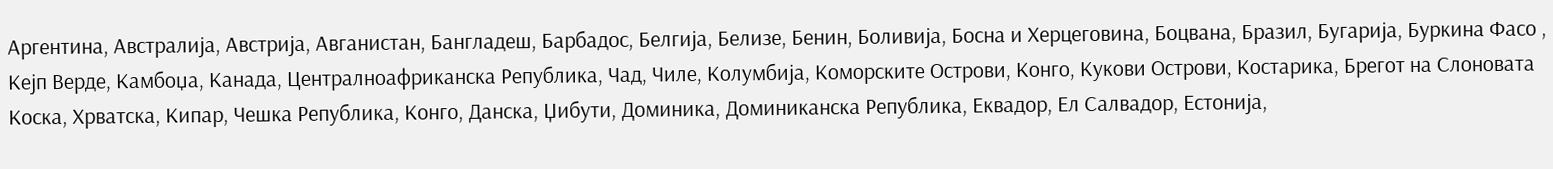Аргентина, Австралија, Австрија, Авганистан, Бангладеш, Барбадос, Белгија, Белизе, Бенин, Боливија, Босна и Херцеговина, Боцвана, Бразил, Бугарија, Буркина Фасо , Кејп Верде, Камбоџа, Канада, Централноафриканска Република, Чад, Чиле, Колумбија, Коморските Острови, Конго, Кукови Острови, Костарика, Брегот на Слоновата Коска, Хрватска, Кипар, Чешка Република, Конго, Данска, Џибути, Доминика, Доминиканска Република, Еквадор, Ел Салвадор, Естонија,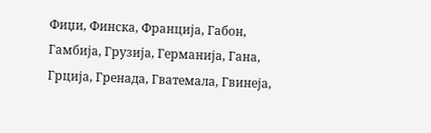Фиџи, Финска, Франција, Габон, Гамбија, Грузија, Германија, Гана, Грција, Гренада, Гватемала, Гвинеја,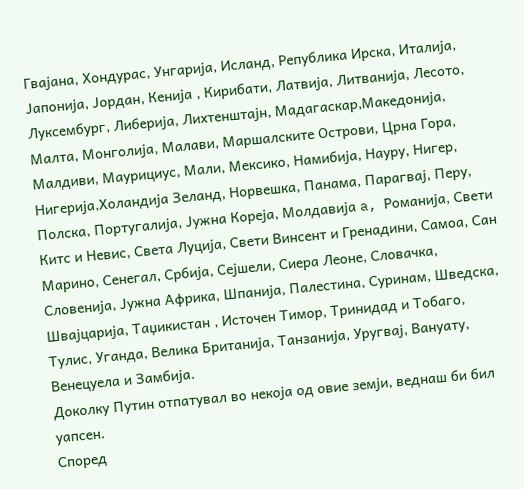Гвајана, Хондурас, Унгарија, Исланд, Република Ирска, Италија, Јапонија, Јордан, Кенија , Кирибати, Латвија, Литванија, Лесото, Луксембург, Либерија, Лихтенштајн, Мадагаскар,Македонија, Малта, Монголија, Малави, Маршалските Острови, Црна Гора, Малдиви, Маурициус, Мали, Мексико, Намибија, Науру, Нигер, Нигерија,Холандија Зеланд, Норвешка, Панама, Парагвај, Перу, Полска, Португалија, Јужна Кореја, Молдавија a, Романија, Свети Китс и Невис, Света Луција, Свети Винсент и Гренадини, Самоа, Сан Марино, Сенегал, Србија, Сејшели, Сиера Леоне, Словачка, Словенија, Јужна Африка, Шпанија, Палестина, Суринам, Шведска, Швајцарија, Таџикистан , Источен Тимор, Тринидад и Тобаго, Тулис, Уганда, Велика Британија, Танзанија, Уругвај, Вануату, Венецуела и Замбија.
Доколку Путин отпатувал во некоја од овие земји, веднаш би бил уапсен.
Според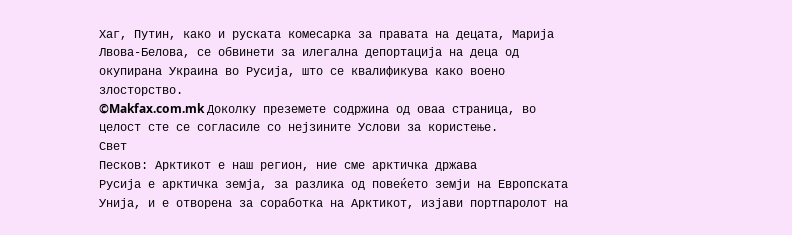Хаг, Путин, како и руската комесарка за правата на децата, Марија Лвова-Белова, се обвинети за илегална депортација на деца од окупирана Украина во Русија, што се квалификува како воено злосторство.
©Makfax.com.mk Доколку преземете содржина од оваа страница, во целост сте се согласиле со нејзините Услови за користење.
Свет
Песков: Арктикот е наш регион, ние сме арктичка држава
Русија е арктичка земја, за разлика од повеќето земји на Европската Унија, и е отворена за соработка на Арктикот, изјави портпаролот на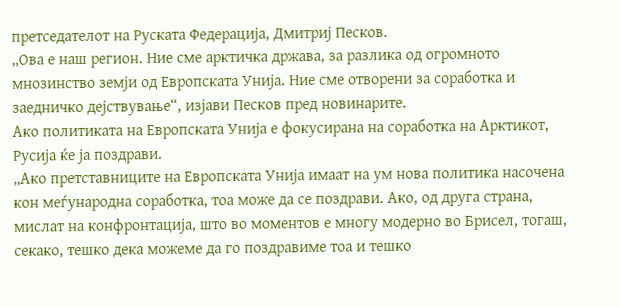претседателот на Руската Федерација, Дмитриј Песков.
„Ова е наш регион. Ние сме арктичка држава, за разлика од огромното мнозинство земји од Европската Унија. Ние сме отворени за соработка и заедничко дејствување“, изјави Песков пред новинарите.
Ако политиката на Европската Унија е фокусирана на соработка на Арктикот, Русија ќе ја поздрави.
„Ако претставниците на Европската Унија имаат на ум нова политика насочена кон меѓународна соработка, тоа може да се поздрави. Ако, од друга страна, мислат на конфронтација, што во моментов е многу модерно во Брисел, тогаш, секако, тешко дека можеме да го поздравиме тоа и тешко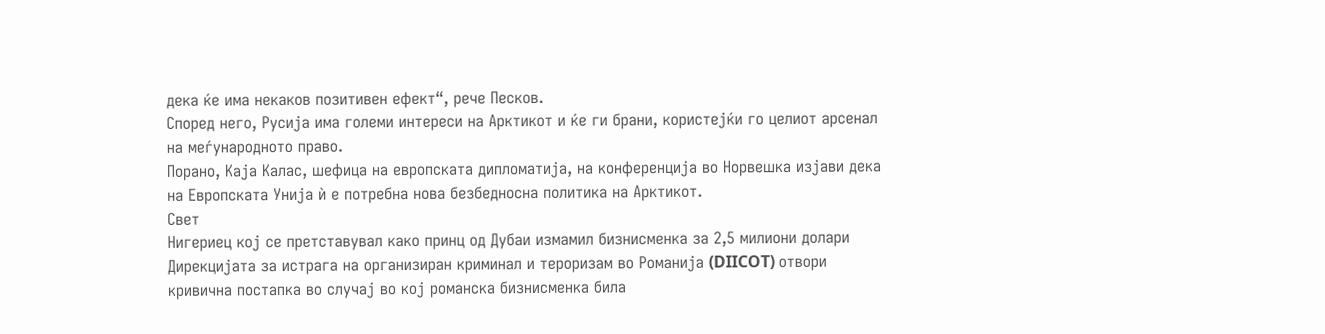дека ќе има некаков позитивен ефект“, рече Песков.
Според него, Русија има големи интереси на Арктикот и ќе ги брани, користејќи го целиот арсенал на меѓународното право.
Порано, Каја Калас, шефица на европската дипломатија, на конференција во Норвешка изјави дека на Европската Унија ѝ е потребна нова безбедносна политика на Арктикот.
Свет
Нигериец кој се претставувал како принц од Дубаи измамил бизнисменка за 2,5 милиони долари
Дирекцијата за истрага на организиран криминал и тероризам во Романија (DIICOT) отвори кривична постапка во случај во кој романска бизнисменка била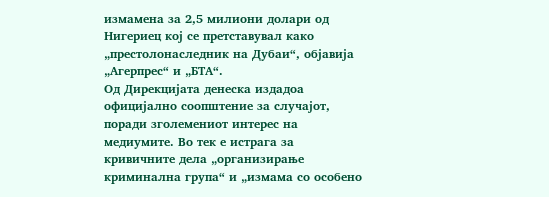измамена за 2,5 милиони долари од Нигериец кој се претставувал како „престолонаследник на Дубаи“, објавија „Агерпрес“ и „БТА“.
Од Дирекцијата денеска издадоа официјално соопштение за случајот, поради зголемениот интерес на медиумите. Во тек е истрага за кривичните дела „организирање криминална група“ и „измама со особено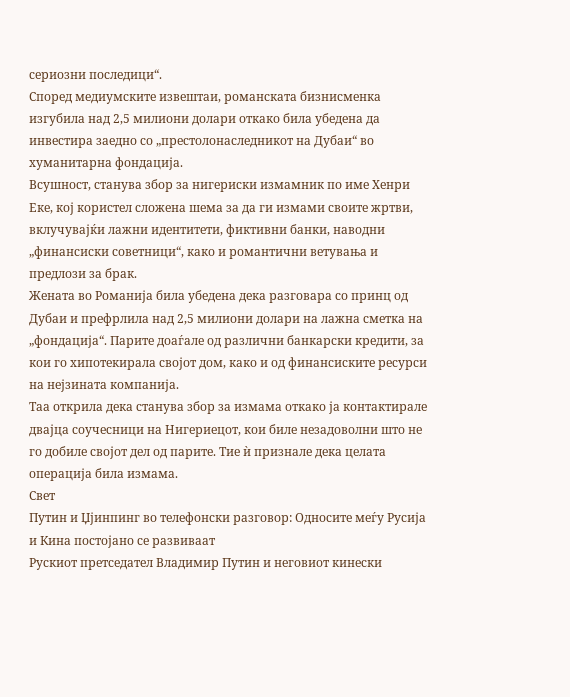сериозни последици“.
Според медиумските извештаи, романската бизнисменка изгубила над 2,5 милиони долари откако била убедена да инвестира заедно со „престолонаследникот на Дубаи“ во хуманитарна фондација.
Всушност, станува збор за нигериски измамник по име Хенри Еке, кој користел сложена шема за да ги измами своите жртви, вклучувајќи лажни идентитети, фиктивни банки, наводни „финансиски советници“, како и романтични ветувања и предлози за брак.
Жената во Романија била убедена дека разговара со принц од Дубаи и префрлила над 2,5 милиони долари на лажна сметка на „фондација“. Парите доаѓале од различни банкарски кредити, за кои го хипотекирала својот дом, како и од финансиските ресурси на нејзината компанија.
Таа открила дека станува збор за измама откако ја контактирале двајца соучесници на Нигериецот, кои биле незадоволни што не го добиле својот дел од парите. Тие ѝ признале дека целата операција била измама.
Свет
Путин и Џјинпинг во телефонски разговор: Односите меѓу Русија и Кина постојано се развиваат
Рускиот претседател Владимир Путин и неговиот кинески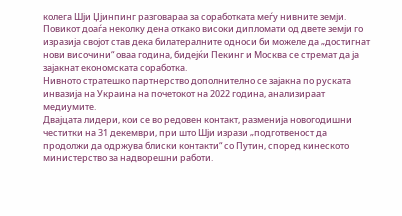колега Шји Џјинпинг разговараа за соработката меѓу нивните земји.
Повикот доаѓа неколку дена откако високи дипломати од двете земји го изразија својот став дека билатералните односи би можеле да „достигнат нови височини“ оваа година, бидејќи Пекинг и Москва се стремат да ја зајакнат економската соработка.
Нивното стратешко партнерство дополнително се зајакна по руската инвазија на Украина на почетокот на 2022 година, анализираат медиумите.
Двајцата лидери, кои се во редовен контакт, разменија новогодишни честитки на 31 декември, при што Шји изрази „подготвеност да продолжи да одржува блиски контакти“ со Путин, според кинеското министерство за надворешни работи.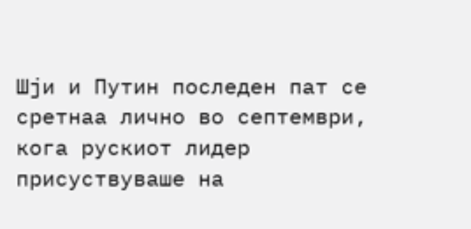Шји и Путин последен пат се сретнаа лично во септември, кога рускиот лидер присуствуваше на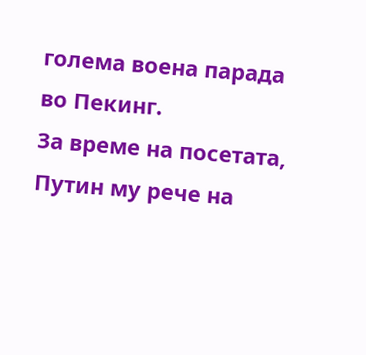голема воена парада во Пекинг.
За време на посетата, Путин му рече на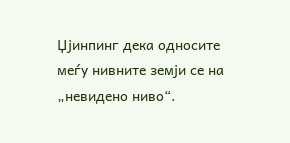Џјинпинг дека односите меѓу нивните земји се на „невидено ниво“.